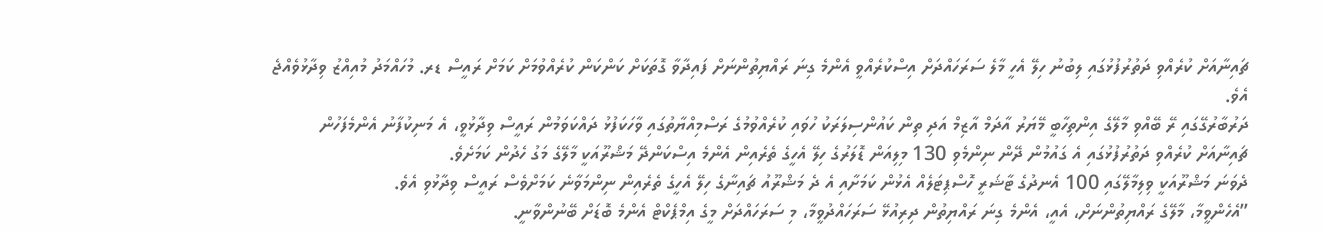ޗައިނާއަށް ކުރެއްވި ދަތުރުފުޅުގައި ލިބުނު ހިލޭ އެހީ މާލެ ސަރަހައްދަށް އިސްކުރެއްވީ އެންމެ ގިނަ ރައްޔިތުންނަށް ފައިދާވާ ގޮތަކަށް ކަންކަން ކުރެއްވުމަށް ކަމަށް ރައީސް ޑރ. މުހައްމަދު މުއިއްޒު ވިދާޅުވެއްޖެ އެވެ.
ދަރުބާރުގޭގައި ރޭ ބޭއްވި މާލޭގެ އިންތިހާބީ މޭޔަރު އާދަމް އާޒިމް އަދި ތިން ކައުންސިލަރަކު ހުވައި ކުރެއްވުމުގެ ރަސްމިއްޔާތުގައި ވާހަކަފުޅު ދައްކަވަމުން ރައީސް ވިދާޅުވީ، އެ މަނިކުފާނު އެންމެފަހުން ޗައިނާއަށް ކުރެއްވި ދަތުރުފުޅުގައި އެ ގައުމުން ދޭން ނިންމެވި 130 މިލިއަން ޑޮލަރުގެ ހިލޭ އެހީގެ ތެރެއިން އެންމެ އިސްކަންދޭ މަޝްރޫއަކީ މާލޭގެ މަގު ހެދުން ކަމަށެވެ.
ދެވަނަ މަޝްރޫއަކީ ވިލިމާލޭގައި 100 އެނދުގެ ޓާޝަރީ ހޮސްޕިޓަލެއް އެޅުން ކަމަށާއި އެ ދެ މަޝްރޫއު ޗައިނާގެ ހިލޭ އެހީގެ ތެރެއިން ނިންމަވާނެ ކަމަށްވެސް ރައީސް ވިދާޅުވި އެވެ.
”އެހެންވީމާ، މާލޭގެ ރައްޔިތުންނަށް، އެއީ، އެންމެ ގިނަ ރައްޔިތުން ދިރިއުޅޭ ސަރަހައްދުވީމާ، މި ސަރަހައްދަށް މީގެ އިމްޕެކްޓް އެންމެ ބޮޑަށް ބޭނުންވާނީ.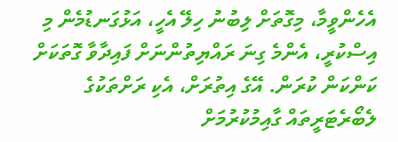އެހެންވީމާ، މިގޮތަށް ލިބުނު ހިލޭ އެހީ، އަޅުގަނޑުމެން މި އިސްކުރީ، އެންމެ ގިނަ ރައްޔިތުންނަށް ފައިދާވާ ގޮތަކަށް ކަންކަން ކުރަން. އޭގެ އިތުރަށް، އެކި ރަށްތަކުގެ ލެބޯރެޓަރީތައް ގާއިމުކުރުމަށް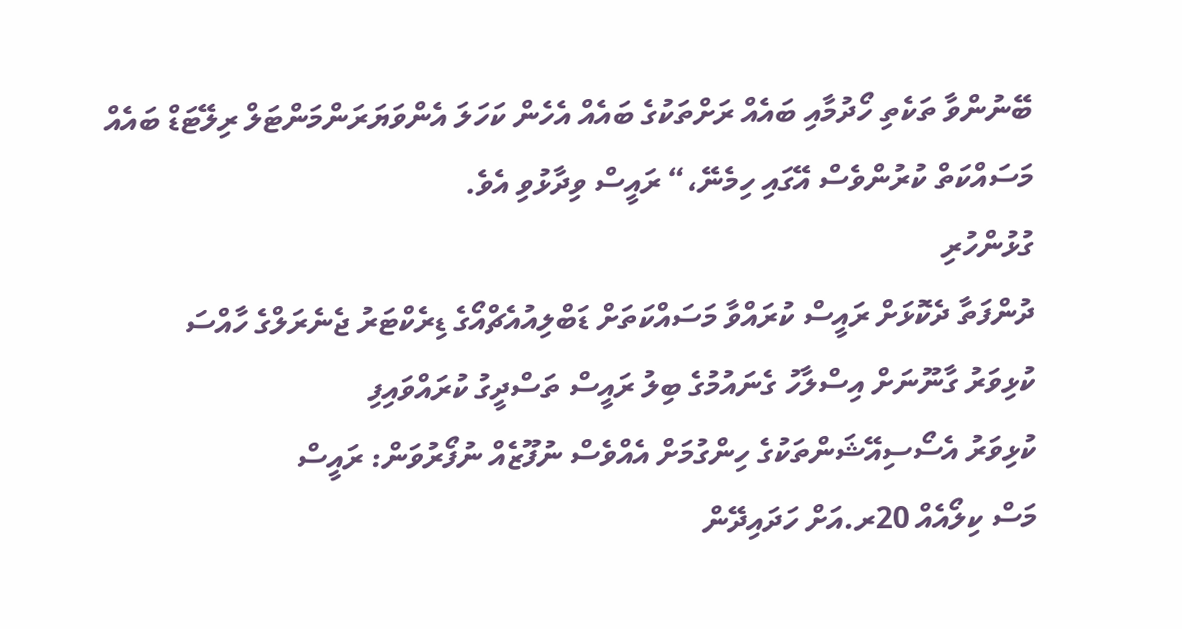ބޭނުންވާ ތަކެތި ހޯދުމާއި ބައެއް ރަށްތަކުގެ ބައެއް އެހެން ކަހަލަ އެންވަޔަރަންމަންޓަލް ރިލޭޓަޑް ބައެއް މަސައްކަތް ކުރުންވެސް އޭގައި ހިމެނޭ،“ ރައީސް ވިދާޅުވި އެވެ.
ގުޅުންހުރި
ދުންފަތާ ދެކޮޅަށް ރައީސް ކުރައްވާ މަސައްކަތަށް ޑަބްލިއުއެޗްއޯގެ ޑިރެކްޓަރު ޖެނެރަލްގެ ހާއްސަ
ކުޅިވަރު ގާނޫނަށް އިސްލާހު ގެނައުމުގެ ބިލު ރައީސް ތަސްދީގު ކުރައްވައިފި
ކުޅިވަރު އެސޯސިއޭޝަންތަކުގެ ހިންގުމަށް އެއްވެސް ނުފޫޒެއް ނުފޯރުވަން: ރައީސް
މަސް ކިލޯއެއް 20ރ.އަށް ހަދައިދޭން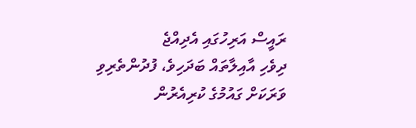ރައީސް އަރިހުގައި އެދިއްޖެ
ދިވެހި އާއިލާތައް ބަދަހިވެ، ފުދުންތެރިވި ވަރަކަށް ގައުމުގެ ކުރިއެރުން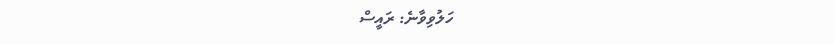ހަލުވިވާނެ: ރައީސް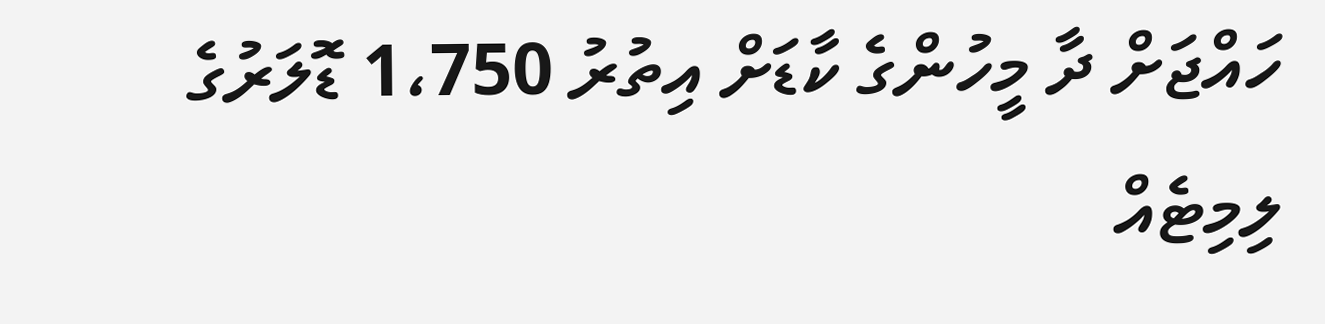ހައްޖަށް ދާ މީހުންގެ ކާޑަށް އިތުރު 1،750 ޑޮލަރުގެ ލިމިޓެއް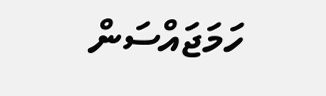ހަމަޖައްސަން